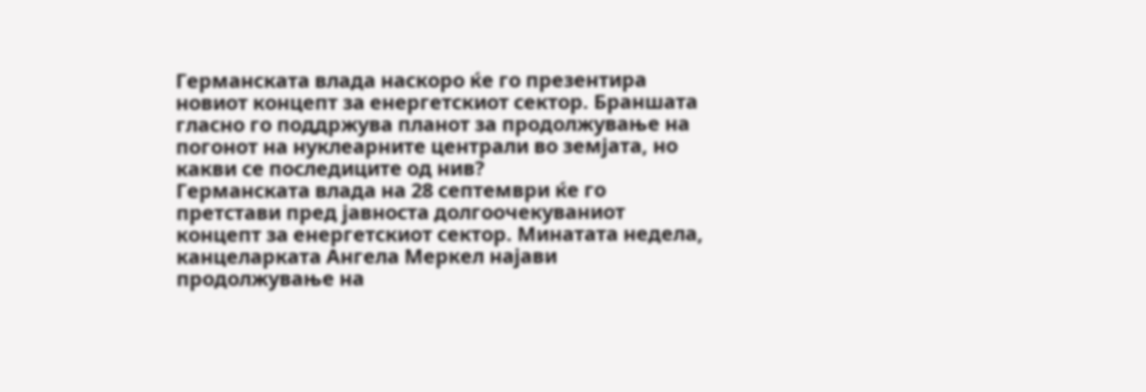Германската влада наскоро ќе го презентира новиот концепт за енергетскиот сектор. Браншата гласно го поддржува планот за продолжување на погонот на нуклеарните централи во земјата, но какви се последиците од нив?
Германската влада на 28 септември ќе го претстави пред јавноста долгоочекуваниот концепт за енергетскиот сектор. Минатата недела, канцеларката Ангела Меркел најави продолжување на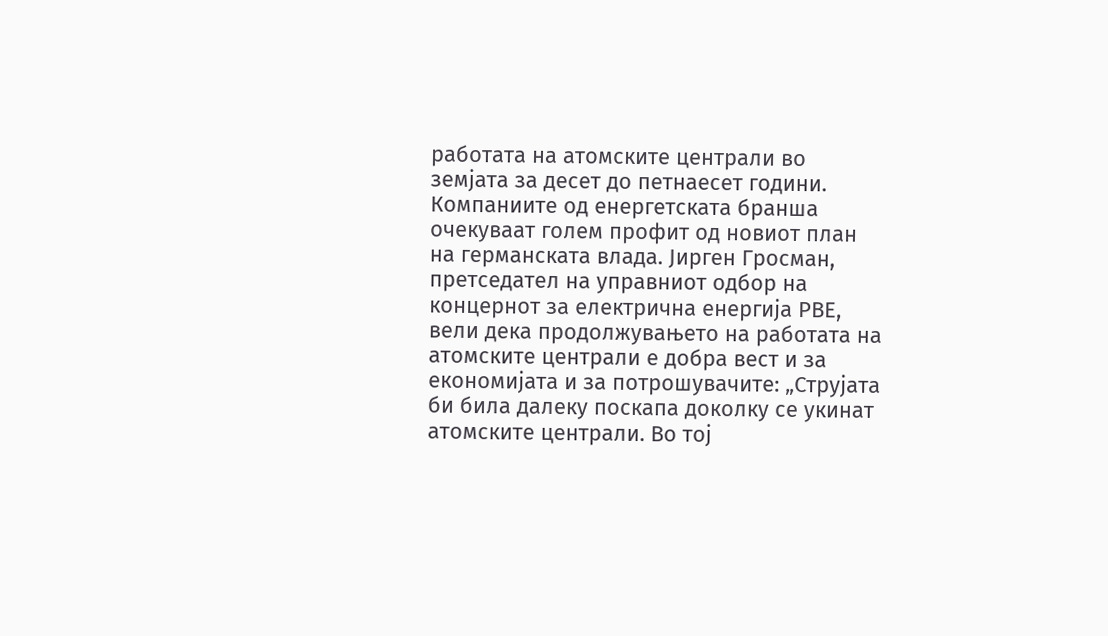работата на атомските централи во земјата за десет до петнаесет години.
Компаниите од енергетската бранша очекуваат голем профит од новиот план на германската влада. Јирген Гросман, претседател на управниот одбор на концернот за електрична енергија РВЕ, вели дека продолжувањето на работата на атомските централи е добра вест и за економијата и за потрошувачите: „Струјата би била далеку поскапа доколку се укинат атомските централи. Во тој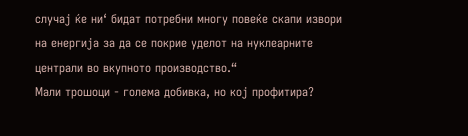случај ќе ни‘ бидат потребни многу повеќе скапи извори на енергија за да се покрие уделот на нуклеарните централи во вкупното производство.“
Мали трошоци - голема добивка, но кој профитира?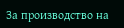За производство на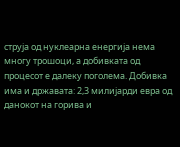струја од нуклеарна енергија нема многу трошоци, а добивката од процесот е далеку поголема. Добивка има и државата: 2,3 милијарди евра од данокот на горива и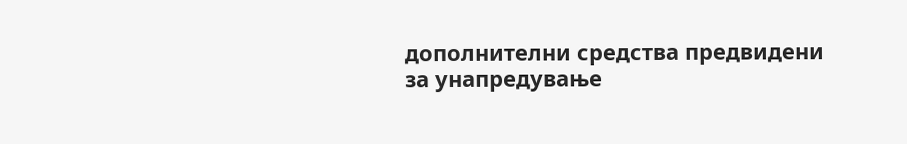дополнителни средства предвидени за унапредување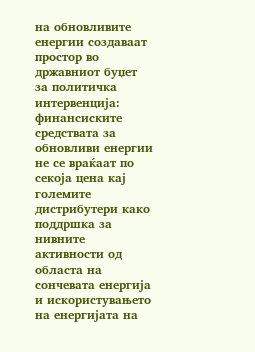на обновливите енергии создаваат простор во државниот буџет за политичка интервенција: финансиските средствата за обновливи енергии не се враќаат по секоја цена кај големите дистрибутери како поддршка за нивните активности од областа на сончевата енергија и искористувањето на енергијата на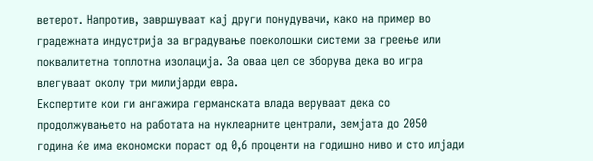ветерот. Напротив, завршуваат кај други понудувачи, како на пример во градежната индустрија за вградување поеколошки системи за греење или поквалитетна топлотна изолација. За оваа цел се зборува дека во игра влегуваат околу три милијарди евра.
Експертите кои ги ангажира германската влада веруваат дека со продолжувањето на работата на нуклеарните централи, земјата до 2050 година ќе има економски пораст од 0,6 проценти на годишно ниво и сто илјади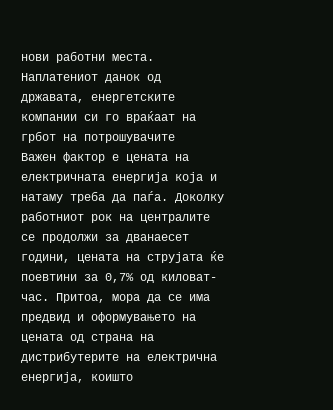нови работни места.
Наплатениот данок од државата, енергетските компании си го враќаат на грбот на потрошувачите
Важен фактор е цената на електричната енергија која и натаму треба да паѓа. Доколку работниот рок на централите се продолжи за дванаесет години, цената на струјата ќе поевтини за 0,7% од киловат-час. Притоа, мора да се има предвид и оформувањето на цената од страна на дистрибутерите на електрична енергија, коишто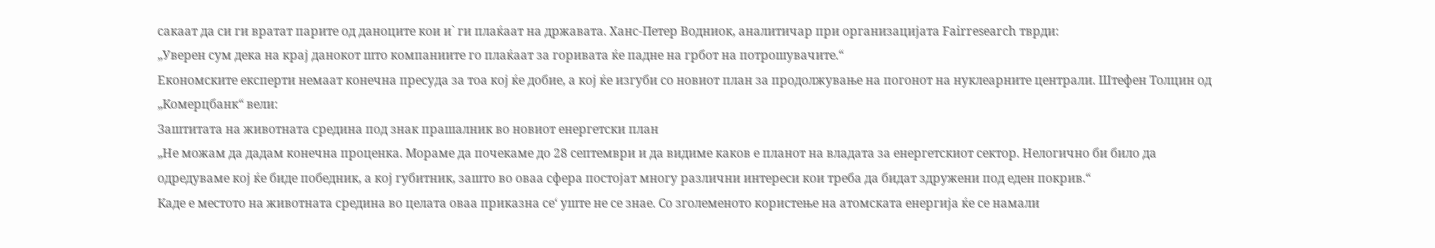сакаат да си ги вратат парите од даноците кои и` ги плаќаат на државата. Ханс-Петер Водниок, аналитичар при организацијата Fairresearch тврди:
„Уверен сум дека на крај данокот што компаниите го плаќаат за горивата ќе падне на грбот на потрошувачите.“
Економските експерти немаат конечна пресуда за тоа кој ќе добие, а кој ќе изгуби со новиот план за продолжување на погонот на нуклеарните централи. Штефен Толцин од „Комерцбанк“ вели:
Заштитата на животната средина под знак прашалник во новиот енергетски план
„Не можам да дадам конечна проценка. Мораме да почекаме до 28 септември и да видиме каков е планот на владата за енергетскиот сектор. Нелогично би било да одредуваме кој ќе биде победник, а кој губитник, зашто во оваа сфера постојат многу различни интереси кои треба да бидат здружени под еден покрив.“
Каде е местото на животната средина во целата оваа приказна се‘ уште не се знае. Со зголеменото користење на атомската енергија ќе се намали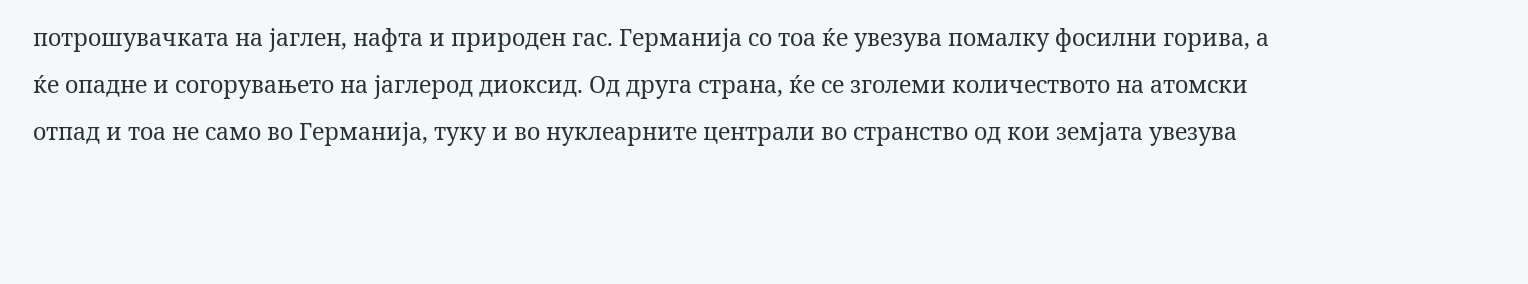потрошувачката на јаглен, нафта и природен гас. Германија со тоа ќе увезува помалку фосилни горива, а ќе опадне и согорувањето на јаглерод диоксид. Од друга страна, ќе се зголеми количеството на атомски отпад и тоа не само во Германија, туку и во нуклеарните централи во странство од кои земјата увезува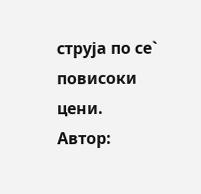струја по се` повисоки цени.
Автор: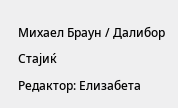Михаел Браун / Далибор Стајиќ
Редактор: Елизабета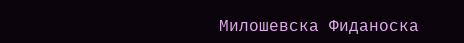Милошевска Фиданоска